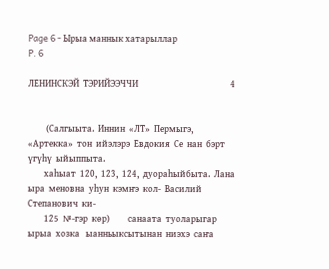Page 6 - Ырыа маннык хатарыллар
P. 6

ЛЕНИНСКЭЙ  ТЭРИЙЭЭЧЧИ                                              4


         (Салгыыта.  Иннин  «ЛТ»  Пермыгэ,     «Артекка»  тон  ийэлэрэ  Евдокия  Се  нан  бэрт үгүһү  ыйыппыта.
        хаһыат  120,  123,  124,  дуораһыйбыта.  Лана  ыра  меновна  уһун  кэмҥэ  кол-  Василий  Степанович  ки-
        125  №-гэр  көр)         санаата  туоларыгар  ырыа  хозка   ыанньыксытынан  ниэхэ  саҥа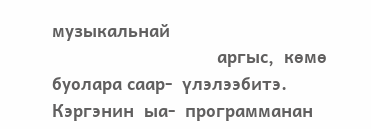музыкальнай
                                 аргыс,  көмө  буолара саар-  үлэлээбитэ.  Кэргэнин  ыа-  программанан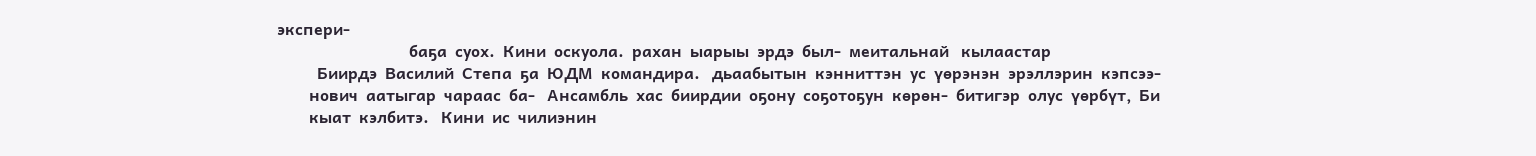экспери-
                                 баҕа  суох.  Кини  оскуола.  рахан  ыарыы  эрдэ  был-  меитальнай   кылаастар
          Биирдэ  Василий  Степа  ҕа  ЮДМ  командира.   дьаабытын  кэнниттэн  ус  үөрэнэн  эрэллэрин  кэпсээ-
        нович  аатыгар  чараас  ба-   Ансамбль  хас  биирдии  оҕону  соҕотоҕун  көрөн-  битигэр  олус  үөрбүт,  Би
        кыат  кэлбитэ.   Кини  ис  чилиэнин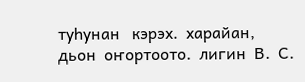туһунан   кэрэх.  харайан,  дьон  оҥортоото.  лигин  В.  С.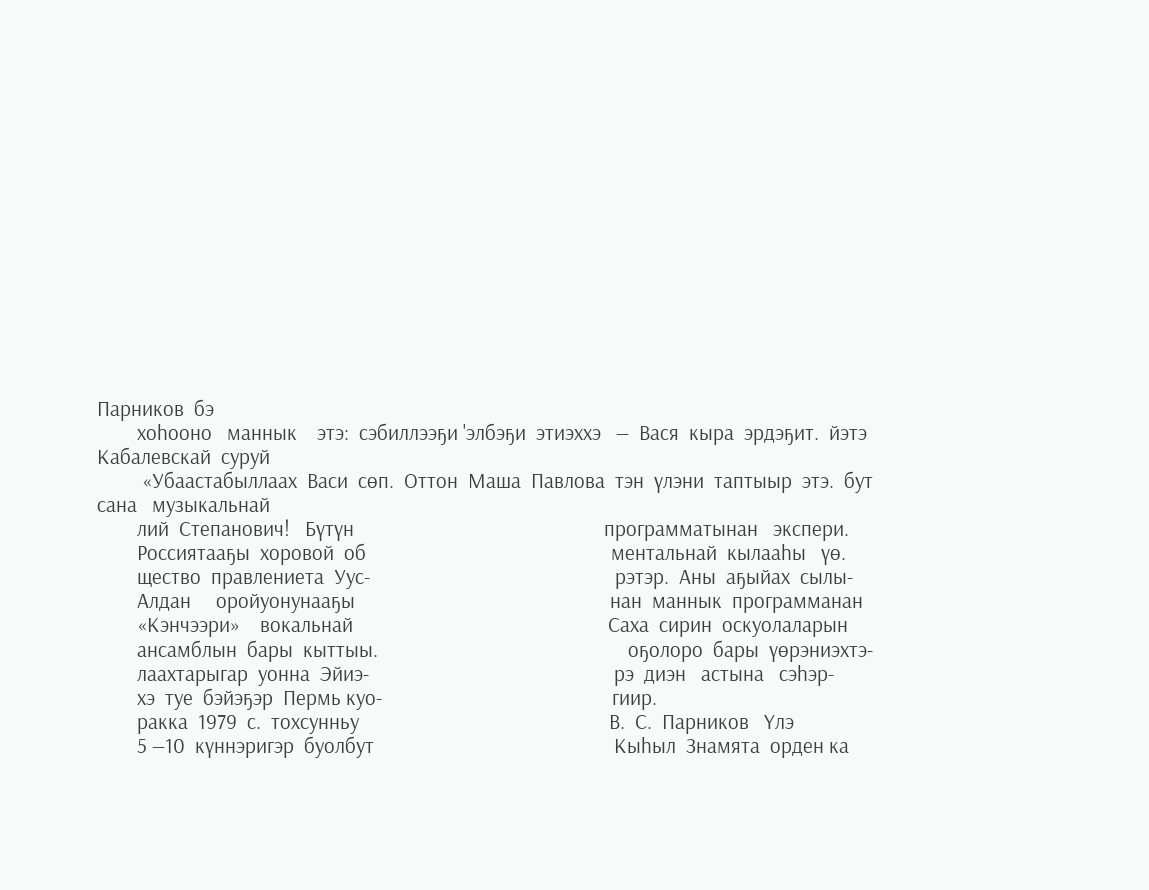Парников  бэ
        хоһооно   маннык    этэ:  сэбиллээҕи 'элбэҕи  этиэххэ   —  Вася  кыра  эрдэҕит.  йэтэ   Кабалевскай  суруй
         «Убаастабыллаах  Васи  сөп.  Оттон  Маша  Павлова  тэн  үлэни  таптыыр  этэ.  бут  сана   музыкальнай
        лий  Степанович!   Бүтүн                                                  программатынан   экспери.
        Россиятааҕы  хоровой  об                                                 ментальнай  кылааһы   үө.
        щество  правлениета  Уус-                                                 рэтэр.  Аны  аҕыйах  сылы-
        Алдан     оройуонунааҕы                                                   нан  маннык  программанан
        «Кэнчээри»    вокальнай                                                   Саха  сирин  оскуолаларын
        ансамблын  бары  кыттыы.                                                  оҕолоро  бары  үөрэниэхтэ-
        лаахтарыгар  уонна  Эйиэ-                                                 рэ  диэн   астына   сэһэр-
        хэ  туе  бэйэҕэр  Пермь куо-                                              гиир.
        ракка  1979  с.  тохсунньу                                                  В.  С.  Парников   Үлэ
        5 —10  күннэригэр  буолбут                                                Кыһыл  Знамята  орден ка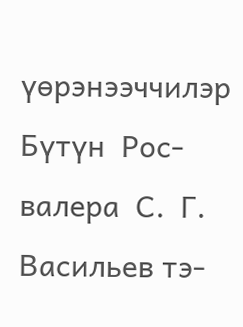үөрэнээччилэр  Бүтүн  Рос-                                                валера  С.  Г. Васильев тэ-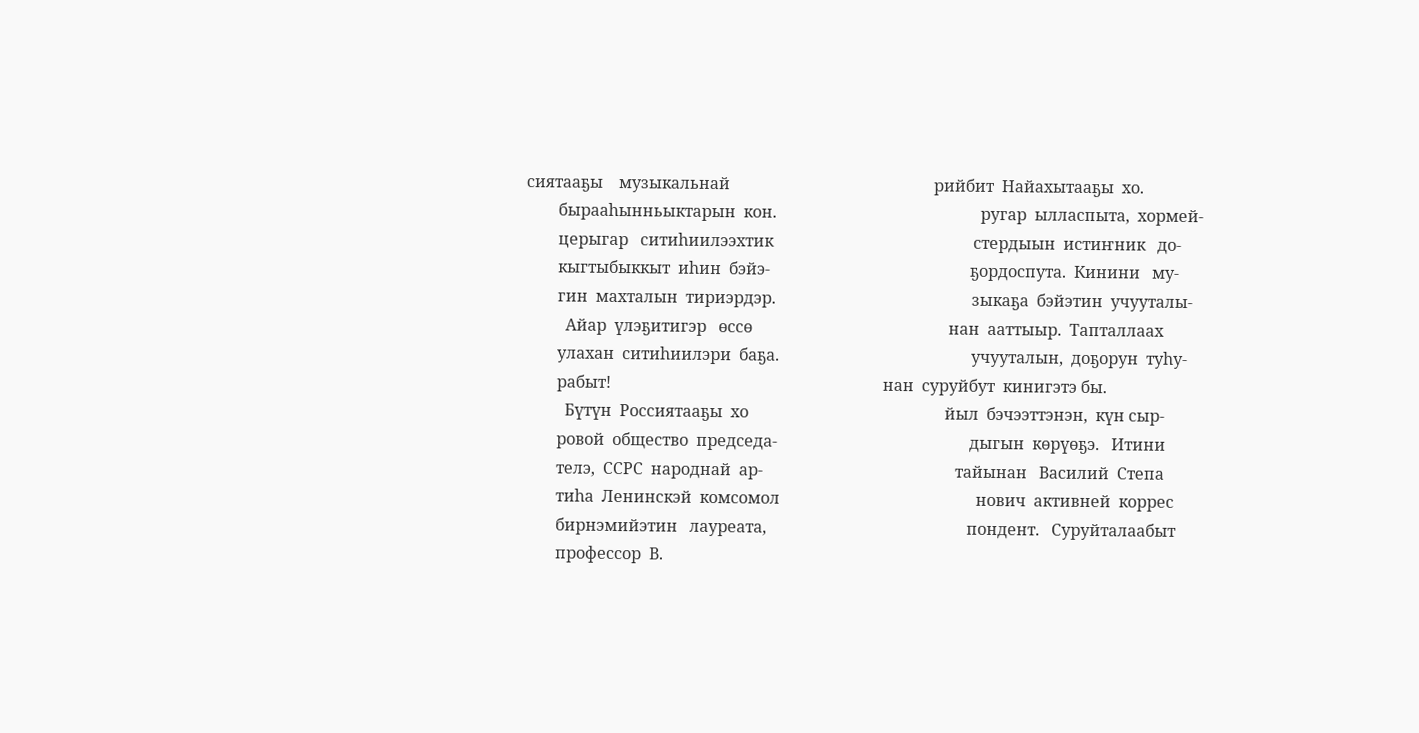сиятааҕы    музыкальнай                                                   рийбит  Найахытааҕы  хо.
        бырааһынньыктарын  кон.                                                   ругар  ылласпыта,  хормей-
        церыгар   ситиһиилээхтик                                                  стердыын  истиҥник   до-
        кыгтыбыккыт  иһин  бэйэ-                                                  ҕордоспута.  Кинини   му-
        гин  махталын  тириэрдэр.                                                 зыкаҕа  бэйэтин  учууталы-
          Айар  үлэҕитигэр   өссө                                                 нан  ааттыыр.  Тапталлаах
        улахан  ситиһиилэри  баҕа.                                                учууталын,  доҕорун  туһу-
        рабыт!                                                                    нан  суруйбут  кинигэтэ бы.
          Бүтүн  Россиятааҕы  хо                                                 йыл  бэчээттэнэн,  күн сыр-
        ровой  общество  председа-                                                дыгын  көрүөҕэ.   Итини
        телэ,  ССРС  народнай  ар-                                                тайынан   Василий  Степа
        тиһа  Ленинскэй  комсомол                                                 нович  активней  коррес
        бирнэмийэтин   лауреата,                                                  пондент.   Суруйталаабыт
        профессор  В.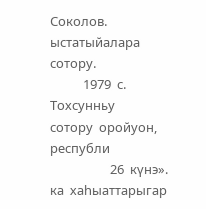Соколов.                                                   ыстатыйалара     сотору.
           1979  с.  Тохсунньу                                                    сотору  оройуон,  республи
                    26  күнэ».                                                    ка  хаһыаттарыгар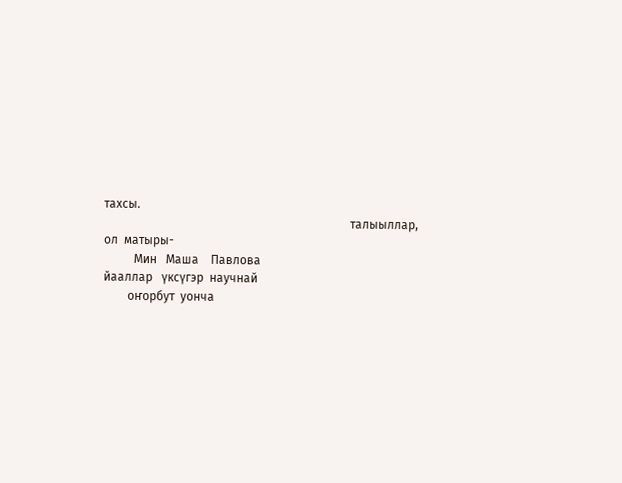тахсы.
                                                                                  талыыллар,   ол  матыры-
          Мин   Маша    Павлова                                                   йааллар   үксүгэр  научнай
        оҥорбут  уонча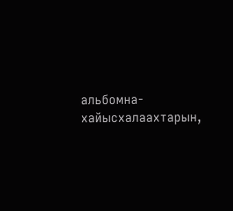альбомна-                                                 хайысхалаахтарын,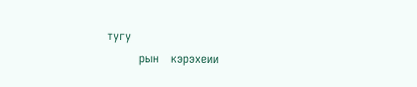тугу
        рын   кэрэхеии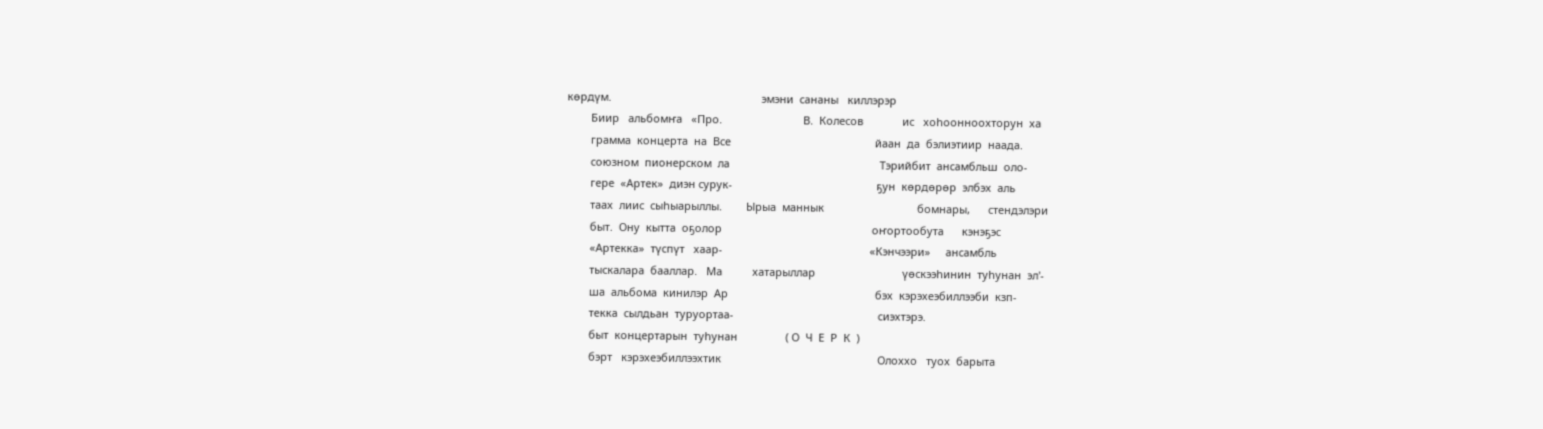көрдүм.                                                  эмэни  сананы   киллэрэр
        Биир   альбомҥа   «Про.                           В.  Колесов             ис   хоһоонноохторун  ха
        грамма  концерта  на  Все                                                йаан  да  бэлиэтиир  наада.
        союзном  пионерском  ла                                                  Тэрийбит  ансамбльш  оло-
        гере  «Артек»  диэн сурук-                                                ҕун  көрдөрөр  элбэх  аль
        таах  лиис  сыһыарыллы.        Ырыа  маннык                               бомнары,      стендэлэри
        быт.  Ону  кытта  оҕолор                                                  оҥортообута      кэнэҕэс
        «Артекка»  түспүт   хаар-                                                 «Кэнчээри»     ансамбль
        тыскалара  бааллар.   Ма          хатарыллар                             үөскээһинин  туһунан  эл'-
        ша  альбома  кинилэр  Ар                                                 бэх  кэрэхеэбиллээби  кзп-
        текка  сылдьан  туруортаа-                                                сиэхтэрэ.
        быт  концертарын  туһунан                ( О  Ч  Е  Р  К  )
        бэрт   кэрэхеэбиллээхтик                                                    Олоххо   туох  барыта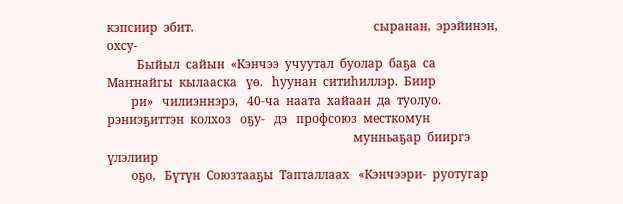кэпсиир  эбит.                                                            сыранан,  эрэйинэн,  охсу-
          Быйыл  сайын  «Кэнчээ  учуутал  буолар  баҕа  са  Маҥнайгы  кылааска   үө.   һуунан  ситиһиллэр.  Биир
        ри»   чилиэннэрэ,   40-ча  наата  хайаан  да  туолуо.  рэниэҕиттэн  колхоз   оҕу-   дэ   профсоюз  месткомун
                                                                                  мунньаҕар  бииргэ  үлэлиир
        оҕо,   Бүтүн  Союзтааҕы  Тапталлаах   «Кэнчээри-  руотугар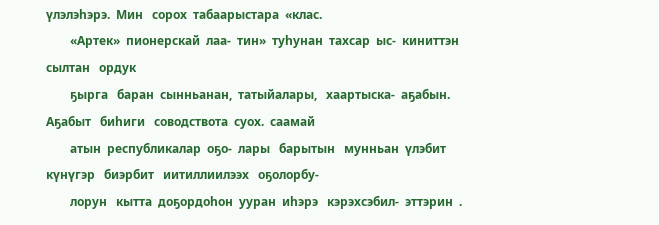үлэлэһэрэ.  Мин   сорох  табаарыстара  «клас.
        «Артек»  пионерскай  лаа-  тин»  туһунан  тахсар  ыс-  киниттэн   сылтан   ордук
        ҕырга   баран  сынньанан,  татыйалары,   хаартыска-  аҕабын.  Аҕабыт   биһиги   соводствота  суох.  саамай
        атын  республикалар  оҕо-  лары   барытын   мунньан  үлэбит  күнүгэр   биэрбит   иитиллиилээх   оҕолорбу-
        лорун   кытта  доҕордоһон  ууран  иһэрэ   кэрэхсэбил-  эттэрин  .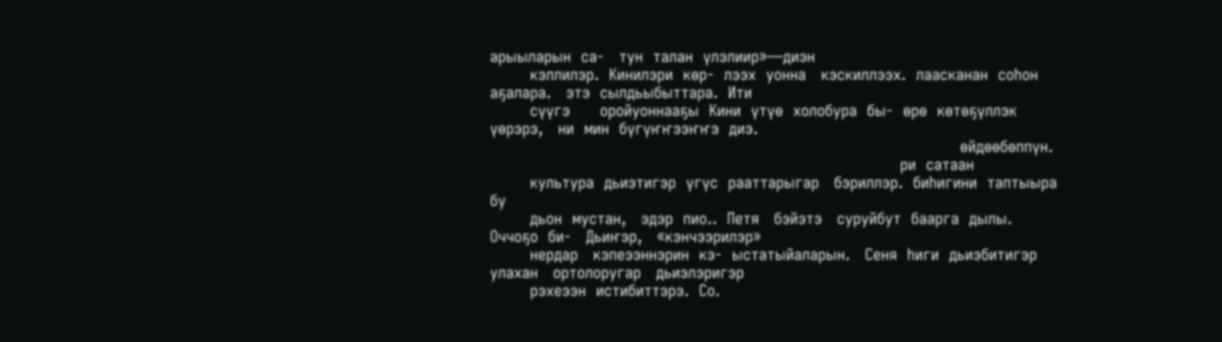арыыларын  са-   тун  талан  үлэлиир»—диэн
        кэллилэр.  Кинилэри  көр-  лээх  уонна   кэскиллээх.  лаасканан  соһон  аҕалара.   этэ  сылдьыбыттара.  Ити
        сүүгэ      оройуоннааҕы  Кини  үтүө  холобура  бы-  өрө  көтөҕүллэк   үөрэрэ,   ни  мин  бүгүҥҥээҥҥэ  диэ.
                                                                                              өйдөөбөппүн.
                                                                                  ри  сатаан
        культура  дьиэтигэр  үгүс  рааттарыгар   бэриллэр.  биһигини  таптыыра   бу
        дьон  мустан,   эдэр  пио..  Петя   бэйэтэ   суруйбут  баарга  дылы.  Оччоҕо  би-   Дьиҥэр,   «кэнчээрилэр»
        нердар   кэпеээннэрин  кэ-  ыстатыйаларын.   Сеня  һиги  дьиэбитигэр  улахан   ортолоругар   дьиэлэригэр
        рэхеээн  истибиттэрэ.  Со.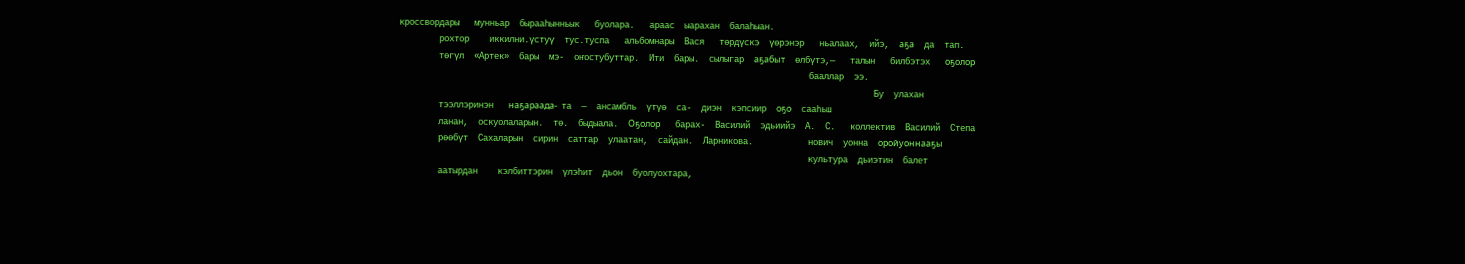кроссвордары   мунньар  бырааһынньык   буолара.   араас  ыарахан  балаһыан.
        рохтор    иккилни.үстуү  тус.туспа   альбомнары  Вася   төрдүскэ  үөрэнэр   ньалаах,  ийэ,  аҕа  да  тап.
        төгүл  «Артек»  бары  мэ-  оҥостубуттар.  Ити  бары.  сылыгар  аҕабыт  өлбүтэ,—   талын   билбэтэх   оҕолор
                                                                                  бааллар  ээ.
                                                                                               Бу  улахан
        тээллэринэн   наҕараада-  та  —  ансамбль  үтүө  са-  диэн  кэпсиир  оҕо  сааһьш
        ланан,  оскуолаларын.  тө.  быдыала.  Оҕолор   барах-  Василий  эдьиийэ  А.  С.   коллектив  Василий  Степа
        рөөбүт  Сахаларын  сирин  саттар  улаатан,  сайдан.  Ларникова.           нович  уонна  оройуоннааҕы
                                                                                  культура  дьиэтин  балет
        аатырдан    кэлбиттэрин  үлэһит  дьон  буолуохтара,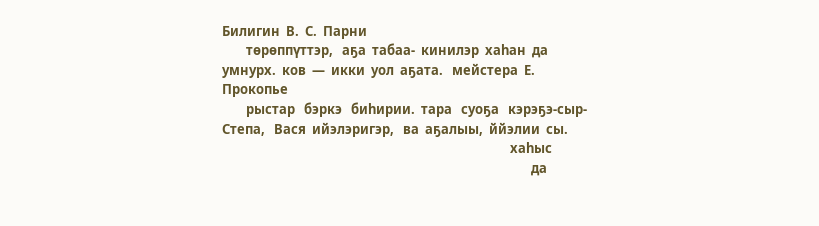Билигин  В.  С.  Парни
        төрөппүттэр,   аҕа  табаа-  кинилэр  хаһан  да  умнурх.  ков  —  икки  уол  аҕата.   мейстера  Е.   Прокопье
        рыстар   бэркэ   биһирии.  тара   суоҕа   кэрэҕэ-сыр-  Степа,   Вася  ийэлэригэр,   ва  аҕалыы,  ййэлии  сы.
                                                                                                хаһыс
                                                                                                       да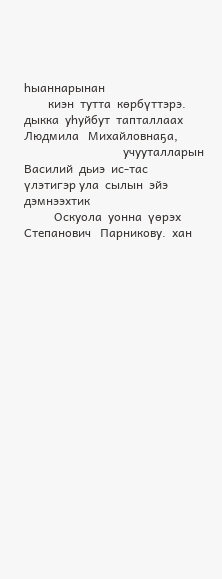һыаннарынан
        киэн  тутта  көрбүттэрэ.  дыкка  уһуйбут  тапталлаах  Людмила   Михайловнаҕа,
                                 учууталларын    Василий  дьиэ  ис-тас  үлэтигэр ула  сылын  эйэ   дэмнээхтик
          Оскуола  уонна  үөрэх   Степанович   Парникову.  хан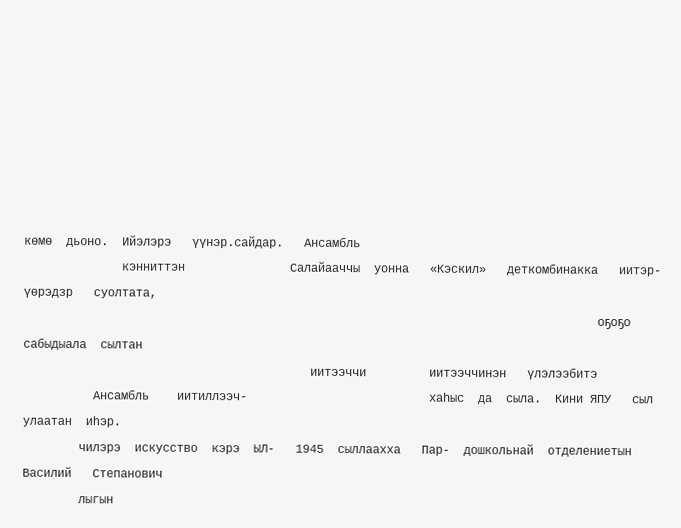көмө  дьоно.  Ийэлэрэ   үүнэр.сайдар.   Ансамбль
              кэнниттэн               Салайааччы  уонна   «Кэскил»   деткомбинакка   иитэр-үөрэдзр   суолтата,
                                                                                  оҕоҕо  сабыдыала  сылтан
                                         иитээччи         иитээччинэн   үлэлээбитэ
          Ансамбль    иитиллээч-                          хаһыс  да  сыла.  Кини ЯПУ   сыл  улаатан  иһэр.
        чилэрэ  искусство  кэрэ  ЫЛ-   1945  сыллаахха   Пар-  дошкольнай  отделениетын   Василий   Степанович
        лыгын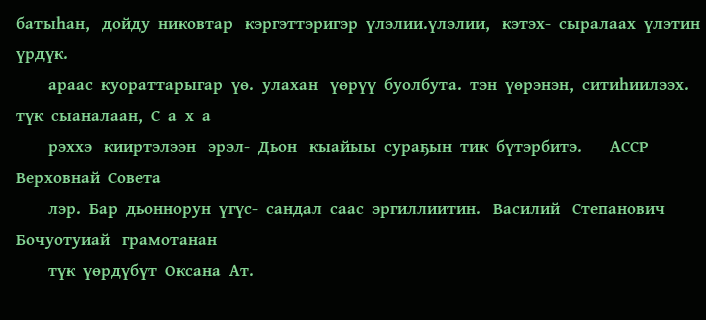батыһан,   дойду  никовтар   кэргэттэригэр  үлэлии.үлэлии,   кэтэх-  сыралаах  үлэтин   үрдүк.
        араас  куораттарыгар  үө.  улахан   үөрүү  буолбута.  тэн  үөрэнэн,  ситиһиилээх.  түк  сыаналаан,  С  а  х  а
        рэххэ   кииртэлээн   эрэл-  Дьон   кыайыы  сураҕын  тик  бүтэрбитэ.       АССР  Верховнай  Совета
        лэр.  Бар  дьоннорун  үгүс-  сандал  саас  эргиллиитин.   Василий   Степанович  Бочуотуиай   грамотанан
        түк  үөрдүбүт  Оксана  Ат.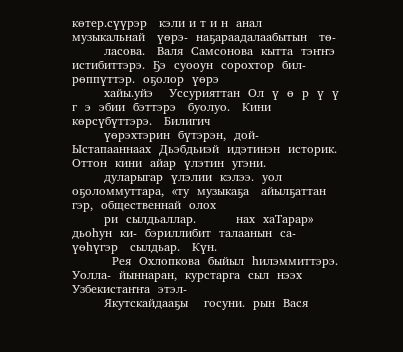көтер.сүүрэр   кэли и т и н  анал  музыкальнай   үөрэ-  наҕараадалаабытын   тө-
        ласова.   Валя  Самсонова  кытта  тэҥҥэ  истибиттэрэ.  Ҕэ  суооун  сорохтор  бил-  рөппүттэр.  оҕолор  үөрэ
        хайы.уйэ    Уссурияттан  Ол  ү  ө  р  ү  ү  г  э  эбии  бэттэрэ   буолуо.   Кини  көрсүбүттэрэ.   Билигич
        үөрэхтэрин  бүтэрэн,  дой-  Ыстапааннаах  Дьэбдьиэй  идэтинэн  историк.  Оттон  кини  айар  үлэтин  угэни.
        дуларыгар  үлэлии  кэлээ.  уол  оҕоломмуттара,  «ту  музыкаҕа   айылҕаттан  гэр,  общественнай  олох
        ри  сылдьаллар.          нах  хаТарар»  дьоһун  ки-  бэриллибит  талаанын  са-  үөһүгэр   сылдьар.   Күн.
          Рея  Охлопкова  быйыл  һилэммиттэрэ.    Уолла-  йыннаран,  курстарга  сыл  нээх  Узбекистаҥҥа  этэл-
        Якутскайдааҕы    госуни.  рын  Вася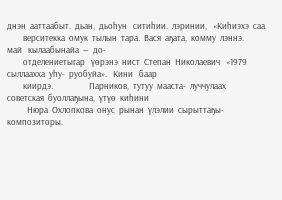днэн  ааттаабыт.  дьан,  дьоһун   ситиһии.  лэринии,   «Киһиэхэ  саа
        верситекка  омук  тылын  тара.  Вася  аҕата,  комму  лэннэ.              май   кылаабынайа  —  до-
        отделениетыгар   үөрэнэ  нист  Степан  Николаевич   «1979  сыллаахха  уһу-  руобуйа».   Кини   баар
        киирдэ.                  Парников,  тутуу  мааста-  луччулаах   советская  буоллаҕына,  үтүө  киһини
          Нюра  Охлопкова  онус  рынан  үлэлии  сырыттаҕы-  композиторы.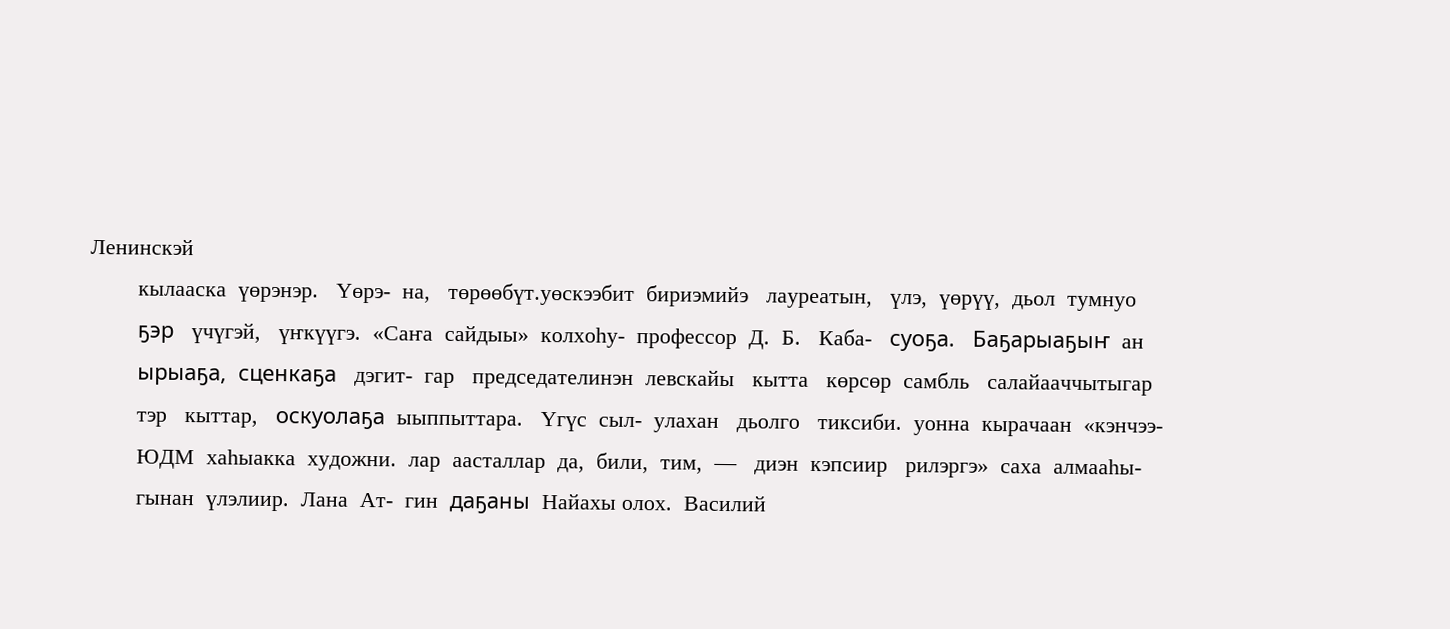Ленинскэй
        кылааска  үөрэнэр.   Үөрэ-  на,   төрөөбүт.уөскээбит  бириэмийэ   лауреатын,   үлэ,  үөрүү,  дьол  тумнуо
        ҕэр   үчүгэй,   үҥкүүгэ.  «Саҥа  сайдыы»  колхоһу-  профессор  Д.  Б.   Каба-   суоҕа.   Баҕарыаҕыҥ  ан
        ырыаҕа,  сценкаҕа   дэгит-  гар   председателинэн  левскайы   кытта   көрсөр  самбль   салайааччытыгар
        тэр   кыттар,   оскуолаҕа  ыыппыттара.   Үгүс  сыл-  улахан   дьолго   тиксиби.  уонна  кырачаан  «кэнчээ-
        ЮДМ  хаһыакка  художни.  лар  аасталлар  да,  били,  тим,  —   диэн  кэпсиир   рилэргэ»  саха  алмааһы-
        гынан  үлэлиир.  Лана  Ат-  гин  даҕаны  Найахы олох.  Василий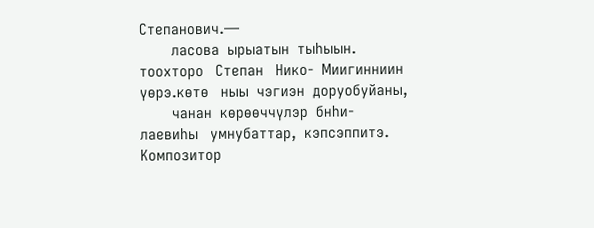Степанович.—
        ласова  ырыатын  тыһыын.  тоохторо   Степан   Нико-  Миигинниин   үөрэ.көтө   ныы  чэгиэн  доруобуйаны,
        чанан  көрөөччүлэр  бнһи-  лаевиһы   умнубаттар,  кэпсэппитэ.   Композитор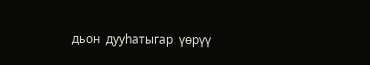дьон  дууһатыгар  үөрүү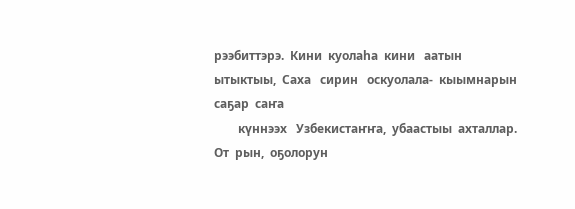рээбиттэрэ.  Кини  куолаһа  кини   аатын   ытыктыы,  Саха   сирин   оскуолала-  кыымнарын  саҕар  саҥа
        күннээх   Узбекистаҥҥа,  убаастыы  ахталлар.   От  рын,  оҕолорун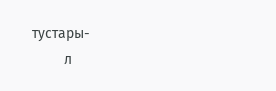тустары-
        л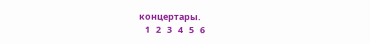концертары.
   1   2   3   4   5   6